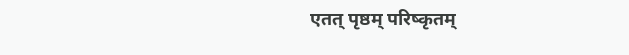एतत् पृष्ठम् परिष्कृतम्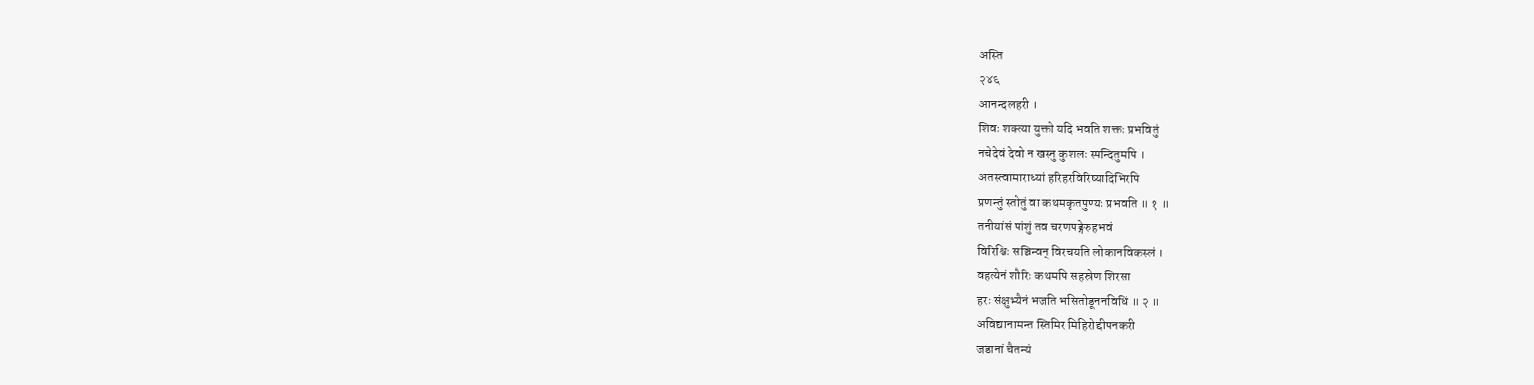अस्ति
२४६
आनन्दलहरी ।
शिवः शक्त्या युक्तो यदि भवति शक्तः प्रभवितुं
नचेदेवं देवो न खस्नु कुशलः स्पन्दितुमपि ।
अतस्त्वामाराध्यां हरिहरविरिष्यादिभिरपि
प्रणन्तुं स्तोतुं वा कथमकृतपुण्यः प्रभवति ॥ १ ॥
तनीयांसं पांशुं तव चरणपङ्गेरुहभवं
विरिश्चिः सञ्चिन्वन् विरचयति लोकानविकस्लं ।
वहत्येनं शौरिः कथमपि सहस्रेण शिरसा
हरः संक्षुभ्यैनं भजति भसितोडूननविधिं ॥ २ ॥
अविद्यानामन्त स्तिमिर मिहिरोद्दीपनकरी
जडानां चैतन्यं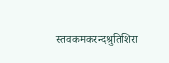स्तवकमकरन्दश्रुतिशिरा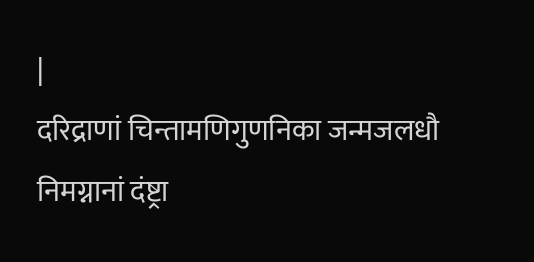|
दरिद्राणां चिन्तामणिगुणनिका जन्मजलधौ
निमग्नानां दंष्ट्रा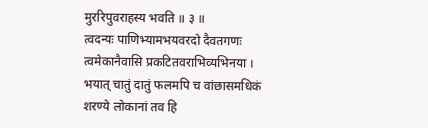मुररिपुवराहस्य भवति ॥ ३ ॥
त्वदन्यः पाणिभ्यामभयवरदो दैवतगणः
त्वमेकानैवासि प्रकटितवराभिव्यभिनया ।
भयात् चातुं दातुं फलमपि च वांछासमधिकं
शरण्ये लोकानां तव हि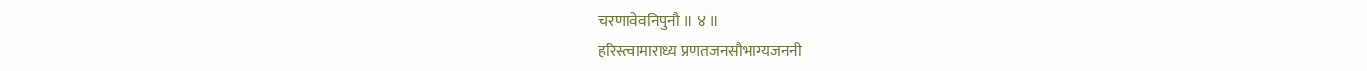चरणावेवनिपुनौ ॥ ४ ॥
हरिस्त्वामाराध्य प्रणतजनसौभाग्यजननी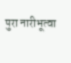पुरा नारीभूत्वा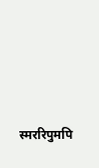स्मररिपुमपि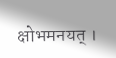क्षोभमनयत् ।